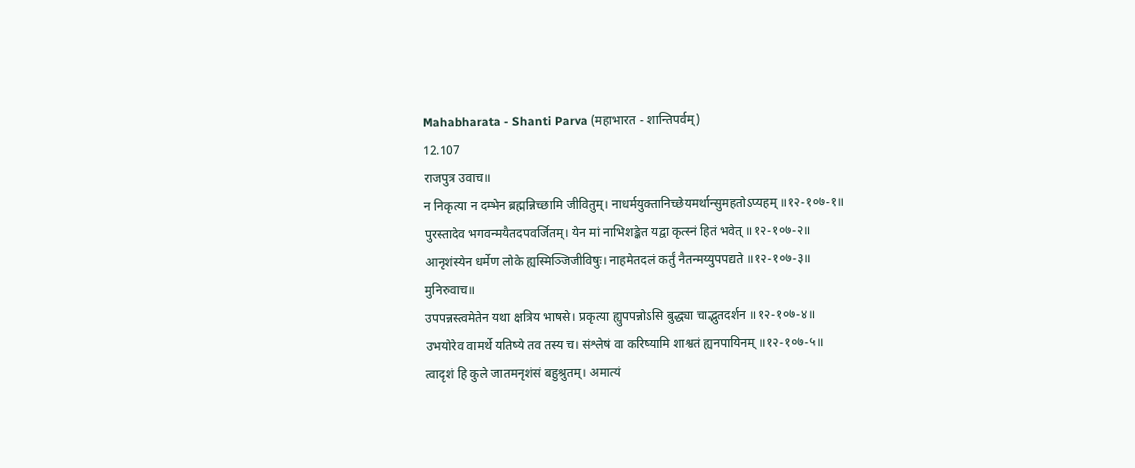Mahabharata - Shanti Parva (महाभारत - शान्तिपर्वम्)
12.107
राजपुत्र उवाच॥
न निकृत्या न दम्भेन ब्रह्मन्निच्छामि जीवितुम्। नाधर्मयुक्तानिच्छेयमर्थान्सुमहतोऽप्यहम् ॥१२-१०७-१॥
पुरस्तादेव भगवन्मयैतदपवर्जितम्। येन मां नाभिशङ्केत यद्वा कृत्स्नं हितं भवेत् ॥१२-१०७-२॥
आनृशंस्येन धर्मेण लोके ह्यस्मिञ्जिजीविषुः। नाहमेतदलं कर्तुं नैतन्मय्युपपद्यते ॥१२-१०७-३॥
मुनिरुवाच॥
उपपन्नस्त्वमेतेन यथा क्षत्रिय भाषसे। प्रकृत्या ह्युपपन्नोऽसि बुद्ध्या चाद्भुतदर्शन ॥१२-१०७-४॥
उभयोरेव वामर्थे यतिष्ये तव तस्य च। संश्लेषं वा करिष्यामि शाश्वतं ह्यनपायिनम् ॥१२-१०७-५॥
त्वादृशं हि कुले जातमनृशंसं बहुश्रुतम्। अमात्यं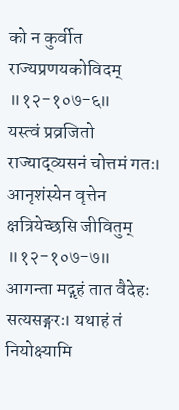को न कुर्वीत राज्यप्रणयकोविदम् ॥१२-१०७-६॥
यस्त्वं प्रव्रजितो राज्याद्व्यसनं चोत्तमं गतः। आनृशंस्येन वृत्तेन क्षत्रियेच्छसि जीवितुम् ॥१२-१०७-७॥
आगन्ता मद्गृहं तात वैदेहः सत्यसङ्गरः। यथाहं तं नियोक्ष्यामि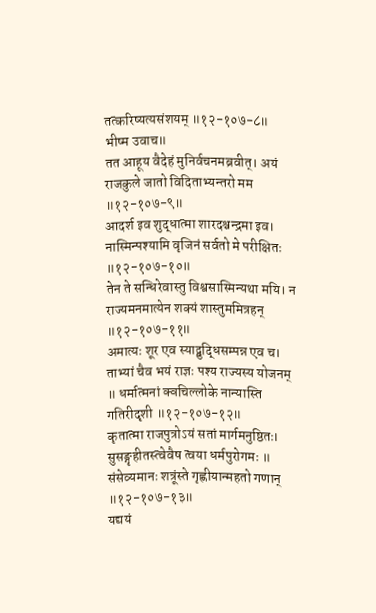तत्करिष्यत्यसंशयम् ॥१२-१०७-८॥
भीष्म उवाच॥
तत आहूय वैदेहं मुनिर्वचनमब्रवीत्। अयं राजकुले जातो विदिताभ्यन्तरो मम ॥१२-१०७-९॥
आदर्श इव शुद्धात्मा शारदश्चन्द्रमा इव। नास्मिन्पश्यामि वृजिनं सर्वतो मे परीक्षितः ॥१२-१०७-१०॥
तेन ते सन्धिरेवास्तु विश्वसास्मिन्यथा मयि। न राज्यमनमात्येन शक्यं शास्तुममित्रहन् ॥१२-१०७-११॥
अमात्यः शूर एव स्याद्बुद्धिसम्पन्न एव च। ताभ्यां चैव भयं राज्ञः पश्य राज्यस्य योजनम् ॥ धर्मात्मनां क्वचिल्लोके नान्यास्ति गतिरीदृशी ॥१२-१०७-१२॥
कृतात्मा राजपुत्रोऽयं सतां मार्गमनुष्ठितः। सुसङ्गृहीतस्त्वेवैष त्वया धर्मपुरोगमः ॥ संसेव्यमानः शत्रूंस्ते गृह्णीयान्महतो गणान् ॥१२-१०७-१३॥
यद्ययं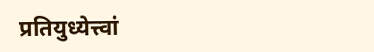प्रतियुध्येत्त्वां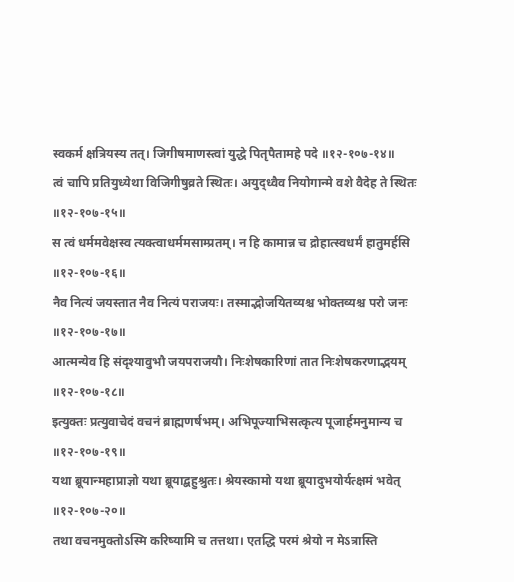स्वकर्म क्षत्रियस्य तत्। जिगीषमाणस्त्वां युद्धे पितृपैतामहे पदे ॥१२-१०७-१४॥
त्वं चापि प्रतियुध्येथा विजिगीषुव्रते स्थितः। अयुद्ध्वैव नियोगान्मे वशे वैदेह ते स्थितः ॥१२-१०७-१५॥
स त्वं धर्ममवेक्षस्व त्यक्त्वाधर्ममसाम्प्रतम्। न हि कामान्न च द्रोहात्स्वधर्मं हातुमर्हसि ॥१२-१०७-१६॥
नैव नित्यं जयस्तात नैव नित्यं पराजयः। तस्माद्भोजयितव्यश्च भोक्तव्यश्च परो जनः ॥१२-१०७-१७॥
आत्मन्येव हि संदृश्यावुभौ जयपराजयौ। निःशेषकारिणां तात निःशेषकरणाद्भयम् ॥१२-१०७-१८॥
इत्युक्तः प्रत्युवाचेदं वचनं ब्राह्मणर्षभम्। अभिपूज्याभिसत्कृत्य पूजार्हमनुमान्य च ॥१२-१०७-१९॥
यथा ब्रूयान्महाप्राज्ञो यथा ब्रूयाद्बहुश्रुतः। श्रेयस्कामो यथा ब्रूयादुभयोर्यत्क्षमं भवेत् ॥१२-१०७-२०॥
तथा वचनमुक्तोऽस्मि करिष्यामि च तत्तथा। एतद्धि परमं श्रेयो न मेऽत्रास्ति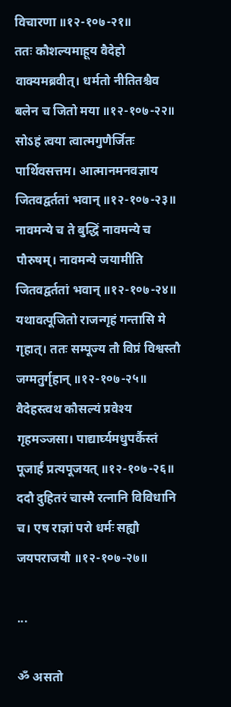विचारणा ॥१२-१०७-२१॥
ततः कौशल्यमाहूय वैदेहो वाक्यमब्रवीत्। धर्मतो नीतितश्चैव बलेन च जितो मया ॥१२-१०७-२२॥
सोऽहं त्वया त्वात्मगुणैर्जितः पार्थिवसत्तम। आत्मानमनवज्ञाय जितवद्वर्ततां भवान् ॥१२-१०७-२३॥
नावमन्ये च ते बुद्धिं नावमन्ये च पौरुषम्। नावमन्ये जयामीति जितवद्वर्ततां भवान् ॥१२-१०७-२४॥
यथावत्पूजितो राजन्गृहं गन्तासि मे गृहात्। ततः सम्पूज्य तौ विप्रं विश्वस्तौ जग्मतुर्गृहान् ॥१२-१०७-२५॥
वैदेहस्त्वथ कौसल्यं प्रवेश्य गृहमञ्जसा। पाद्यार्घ्यमधुपर्कैस्तं पूजार्हं प्रत्यपूजयत् ॥१२-१०७-२६॥
ददौ दुहितरं चास्मै रत्नानि विविधानि च। एष राज्ञां परो धर्मः सह्यौ जयपराजयौ ॥१२-१०७-२७॥

...

ॐ असतो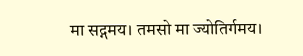मा सद्गमय। तमसो मा ज्योतिर्गमय।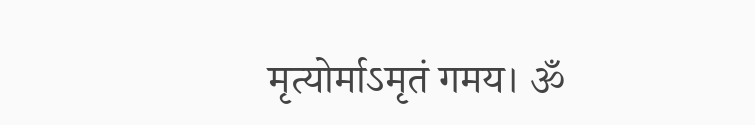मृत्योर्माऽमृतं गमय। ॐ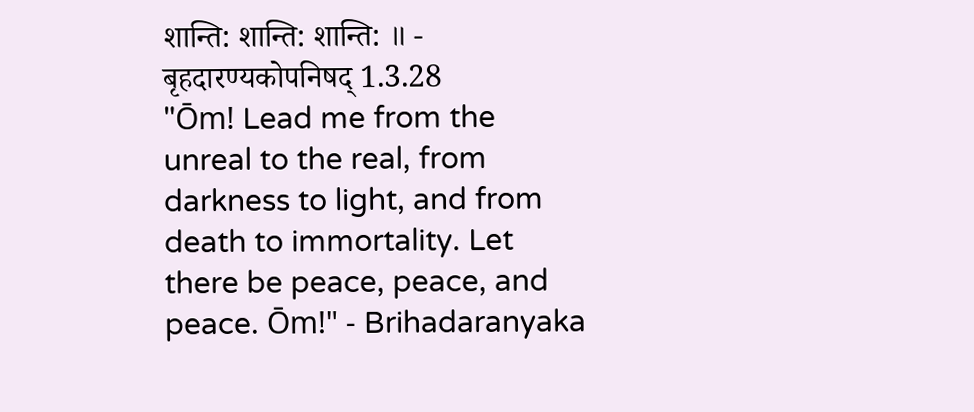शान्ति: शान्ति: शान्ति: ॥ - बृहदारण्यकोपनिषद् 1.3.28
"Ōm! Lead me from the unreal to the real, from darkness to light, and from death to immortality. Let there be peace, peace, and peace. Ōm!" - Brihadaranyaka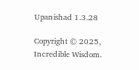Upanishad 1.3.28

Copyright © 2025, Incredible Wisdom.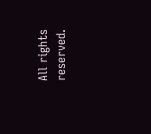All rights reserved.